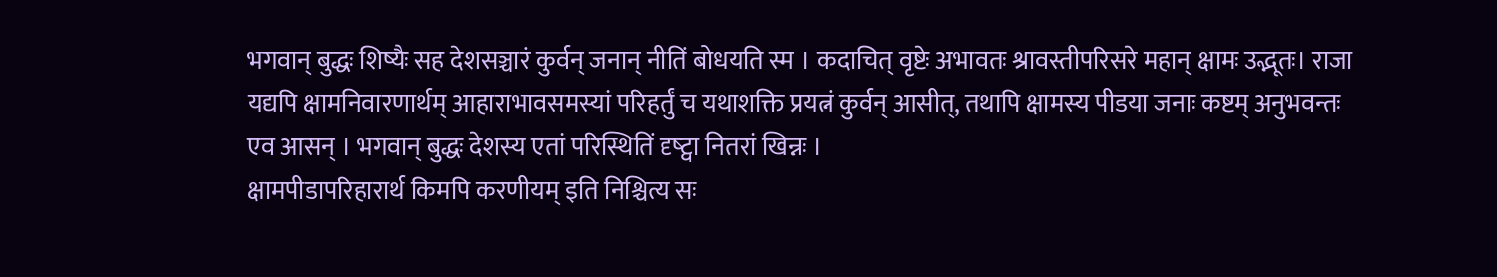भगवान् बुद्धः शिष्यैः सह देशसञ्चारं कुर्वन् जनान् नीतिं बोधयति स्म । कदाचित् वृष्टेः अभावतः श्रावस्तीपरिसरे महान् क्षामः उद्भूतः। राजा यद्यपि क्षामनिवारणार्थम् आहाराभावसमस्यां परिहर्तुं च यथाशक्ति प्रयत्नं कुर्वन् आसीत्, तथापि क्षामस्य पीडया जनाः कष्टम् अनुभवन्तः एव आसन् । भगवान् बुद्धः देशस्य एतां परिस्थितिं दृष्ट्वा नितरां खिन्नः ।
क्षामपीडापरिहारार्थ किमपि करणीयम् इति निश्चित्य सः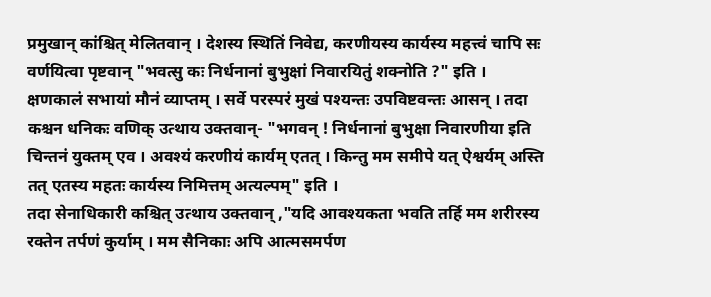प्रमुखान् कांश्चित् मेलितवान् । देशस्य स्थितिं निवेद्य, करणीयस्य कार्यस्य महत्त्वं चापि सः वर्णयित्वा पृष्टवान् "भवत्सु कः निर्धनानां बुभुक्षां निवारयितुं शक्नोति ?" इति ।
क्षणकालं सभायां मौनं व्याप्तम् । सर्वे परस्परं मुखं पश्यन्तः उपविष्टवन्तः आसन् । तदा कश्चन धनिकः वणिक् उत्थाय उक्तवान्- "भगवन् ! निर्धनानां बुभुक्षा निवारणीया इति चिन्तनं युक्तम् एव । अवश्यं करणीयं कार्यम् एतत् । किन्तु मम समीपे यत् ऐश्वर्यम् अस्ति तत् एतस्य महतः कार्यस्य निमित्तम् अत्यल्पम्" इति ।
तदा सेनाधिकारी कश्चित् उत्थाय उक्तवान् ,"यदि आवश्यकता भवति तर्हि मम शरीरस्य रक्तेन तर्पणं कुर्याम् । मम सैनिकाः अपि आत्मसमर्पण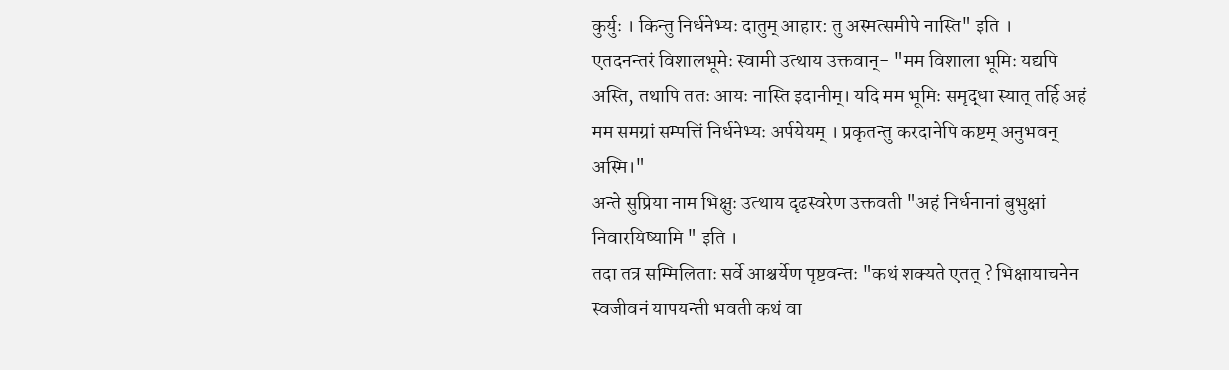कुर्युः । किन्तु निर्धनेभ्यः दातुम् आहार: तु अस्मत्समीपे नास्ति" इति ।
एतदनन्तरं विशालभूमेः स्वामी उत्थाय उक्तवान्- "मम विशाला भूमिः यद्यपि अस्ति, तथापि ततः आयः नास्ति इदानीम्। यदि मम भूमिः समृद्धा स्यात् तर्हि अहं मम समग्रां सम्पत्तिं निर्धनेभ्यः अर्पयेयम् । प्रकृतन्तु करदानेपि कष्टम् अनुभवन् अस्मि।"
अन्ते सुप्रिया नाम भिक्षुः उत्थाय दृढस्वरेण उक्तवती "अहं निर्धनानां बुभुक्षां निवारयिष्यामि " इति ।
तदा तत्र सम्मिलिताः सर्वे आश्चर्येण पृष्टवन्तः "कथं शक्यते एतत् ? भिक्षायाचनेन स्वजीवनं यापयन्ती भवती कथं वा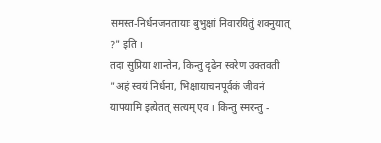समस्त-निर्धनजनतायाः बुभुक्षां निवारयितुं शक्नुयात् ?" इति ।
तदा सुप्रिया शान्तेन, किन्तु दृढेन स्वरेण उक्तवती "अहं स्वयं निर्धना, भिक्षायाचनपूर्वकं जीवनं यापयामि इत्येतत् सत्यम् एव । किन्तु स्मरन्तु -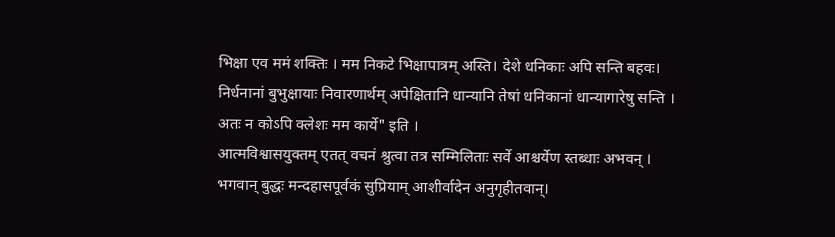भिक्षा एव ममं शक्तिः । मम निकटे भिक्षापात्रम् अस्ति। देशे धनिकाः अपि सन्ति बहवः। निर्धनानां बुभुक्षायाः निवारणार्थम् अपेक्षितानि धान्यानि तेषां धनिकानां धान्यागारेषु सन्ति । अतः न कोऽपि क्लेशः मम कार्ये" इति ।
आत्मविश्वासयुक्तम् एतत् वचनं श्रुत्वा तत्र सम्मिलिताः सर्वे आश्चर्येण स्तब्धाः अभवन् । भगवान् बुद्धः मन्दहासपूर्वकं सुप्रियाम् आशीर्वादेन अनुगृहीतवान्।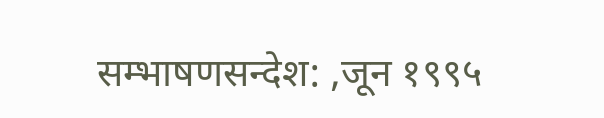सम्भाषणसन्देश: ,जून १९९५